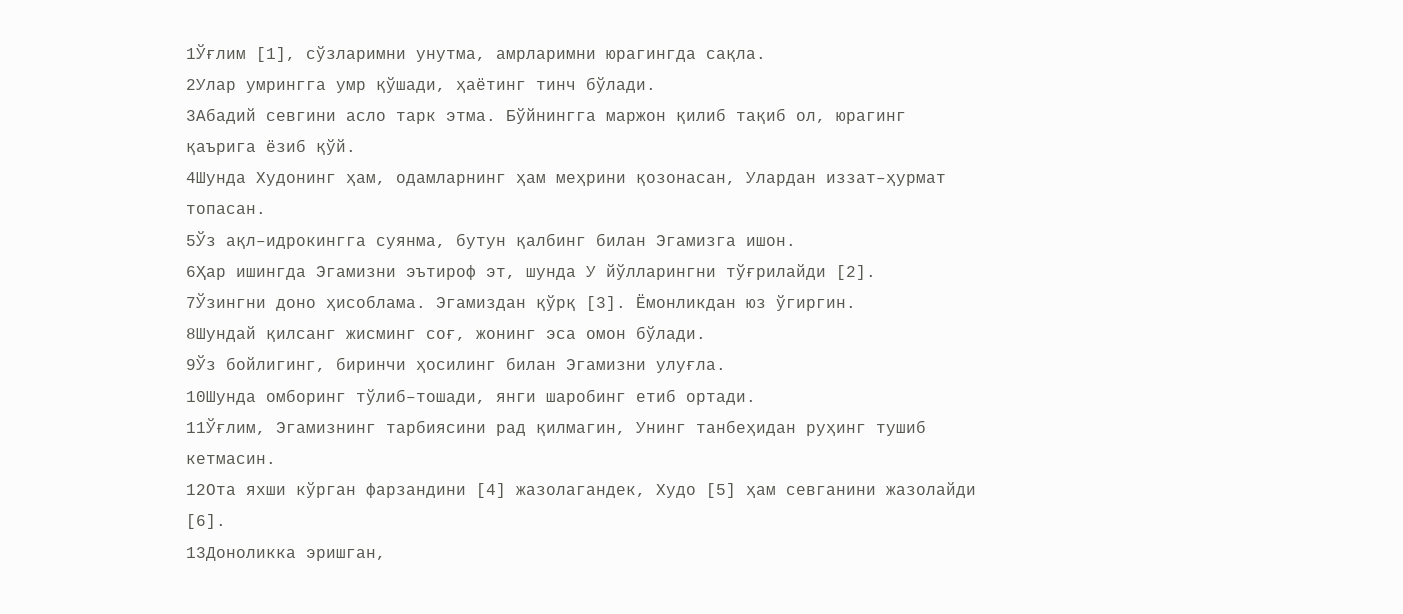1Ўғлим [1], сўзларимни унутма, амрларимни юрагингда сақла.
2Улар умрингга умр қўшади, ҳаётинг тинч бўлади.
3Абадий севгини асло тарк этма. Бўйнингга маржон қилиб тақиб ол, юрагинг қаърига ёзиб қўй.
4Шунда Худонинг ҳам, одамларнинг ҳам меҳрини қозонасан, Улардан иззат–ҳурмат топасан.
5Ўз ақл–идрокингга суянма, бутун қалбинг билан Эгамизга ишон.
6Ҳар ишингда Эгамизни эътироф эт, шунда У йўлларингни тўғрилайди [2].
7Ўзингни доно ҳисоблама. Эгамиздан қўрқ [3]. Ёмонликдан юз ўгиргин.
8Шундай қилсанг жисминг соғ, жонинг эса омон бўлади.
9Ўз бойлигинг, биринчи ҳосилинг билан Эгамизни улуғла.
10Шунда омборинг тўлиб–тошади, янги шаробинг етиб ортади.
11Ўғлим, Эгамизнинг тарбиясини рад қилмагин, Унинг танбеҳидан руҳинг тушиб кетмасин.
12Ота яхши кўрган фарзандини [4] жазолагандек, Худо [5] ҳам севганини жазолайди [6].
13Доноликка эришган,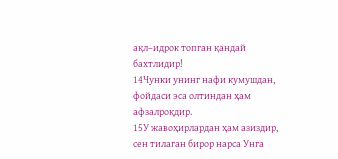ақл–идрок топган қандай бахтлидир!
14Чунки унинг нафи кумушдан, фойдаси эса олтиндан ҳам афзалроқдир.
15У жавоҳирлардан ҳам азиздир, сен тилаган бирор нарса Унга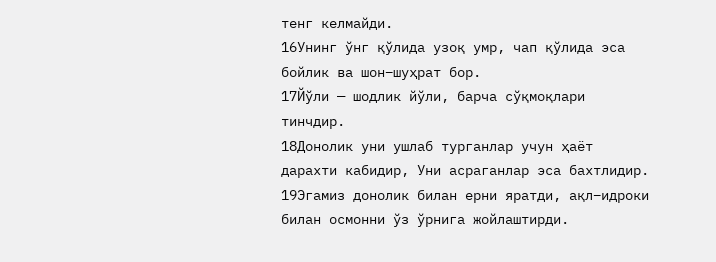тенг келмайди.
16Унинг ўнг қўлида узоқ умр, чап қўлида эса бойлик ва шон–шуҳрат бор.
17Йўли — шодлик йўли, барча сўқмоқлари тинчдир.
18Донолик уни ушлаб турганлар учун ҳаёт дарахти кабидир, Уни асраганлар эса бахтлидир.
19Эгамиз донолик билан ерни яратди, ақл–идроки билан осмонни ўз ўрнига жойлаштирди.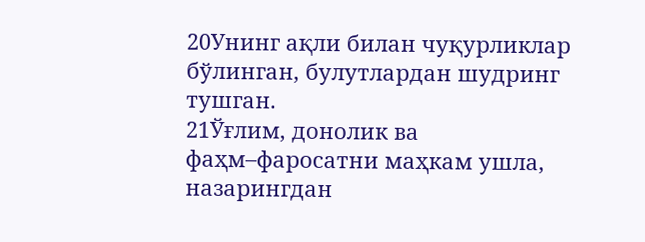20Унинг ақли билан чуқурликлар бўлинган, булутлардан шудринг тушган.
21Ўғлим, донолик ва фаҳм–фаросатни маҳкам ушла, назарингдан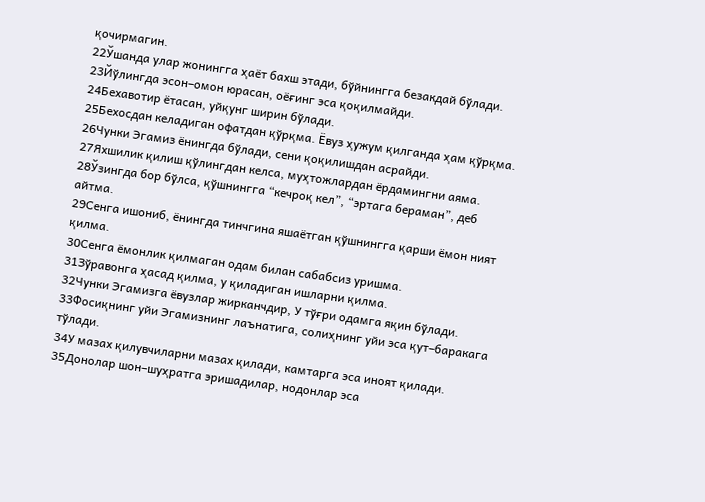қочирмагин.
22Ўшанда улар жонингга ҳаёт бахш этади, бўйнингга безакдай бўлади.
23Йўлингда эсон–омон юрасан, оёғинг эса қоқилмайди.
24Бехавотир ётасан, уйқунг ширин бўлади.
25Бехосдан келадиган офатдан қўрқма. Ёвуз ҳужум қилганда ҳам қўрқма.
26Чунки Эгамиз ёнингда бўлади, сени қоқилишдан асрайди.
27Яхшилик қилиш қўлингдан келса, муҳтожлардан ёрдамингни аяма.
28Ўзингда бор бўлса, қўшнингга “кечроқ кел”, “эртага бераман”, деб айтма.
29Сенга ишониб, ёнингда тинчгина яшаётган қўшнингга қарши ёмон ният қилма.
30Сенга ёмонлик қилмаган одам билан сабабсиз уришма.
31Зўравонга ҳасад қилма, у қиладиган ишларни қилма.
32Чунки Эгамизга ёвузлар жирканчдир, У тўғри одамга яқин бўлади.
33Фосиқнинг уйи Эгамизнинг лаънатига, солиҳнинг уйи эса қут–баракага тўлади.
34У мазах қилувчиларни мазах қилади, камтарга эса иноят қилади.
35Донолар шон–шуҳратга эришадилар, нодонлар эса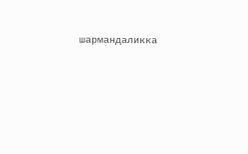шармандаликка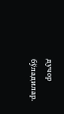дучор бўладилар.